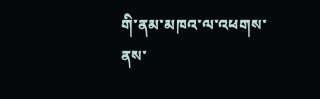གི་ནམ་མཁའ་ལ་འཕགས་ནས་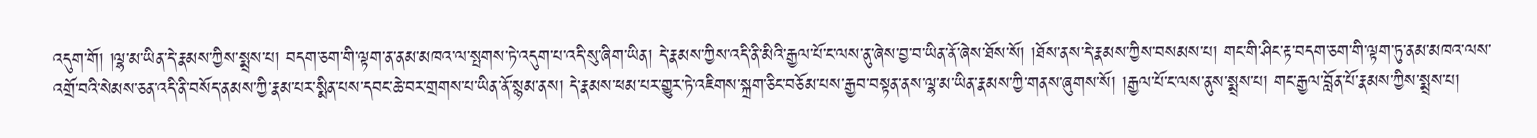འདུག་གོ། །ལྷ་མ་ཡིན་དེ་རྣམས་ཀྱིས་སྨྲས་པ། བདག་ཅག་གི་ལྟག་ན་ནམ་མཁའ་ལ་སྤགས་ཏེ་འདུག་པ་འདི་སུ་ཞིག་ཡིན། དེ་རྣམས་ཀྱིས་འདི་ནི་མིའི་རྒྱལ་པོ་ང་ལས་ནུ་ཞེས་བྱ་བ་ཡིན་ནོ་ཞེས་ཐོས་སོ། །ཐོས་ནས་དེ་རྣམས་ཀྱིས་བསམས་པ། གང་གི་ཤིང་རྟ་བདག་ཅག་གི་ལྟག་ཏུ་ནམ་མཁའ་ལས་འགྲོ་བའི་སེམས་ཅན་འདི་ནི་བསོད་ནམས་ཀྱི་རྣམ་པར་སྨིན་པས་དབང་ཆེ་བར་གྲགས་པ་ཡིན་ནོ་སྙམ་ནས། དེ་རྣམས་ཕམ་པར་གྱུར་ཏེ་འཇིགས་སྐྲག་ཅིང་བཅོམ་པས་རྒྱབ་བསྟན་ནས་ལྷ་མ་ཡིན་རྣམས་ཀྱི་གནས་ཞུགས་སོ། །རྒྱལ་པོ་ང་ལས་ནུས་སྨྲས་པ། གང་རྒྱལ་བློན་པོ་རྣམས་ཀྱིས་སྨྲས་པ།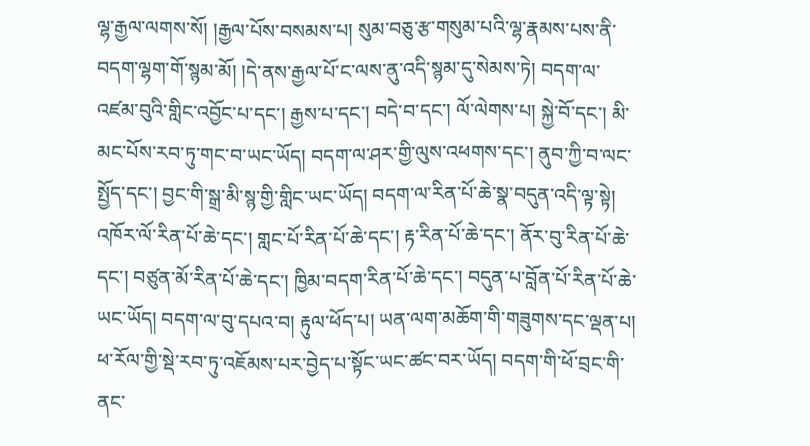ལྷ་རྒྱལ་ལགས་སོ། །རྒྱལ་པོས་བསམས་པ། སུམ་བཅུ་རྩ་གསུམ་པའི་ལྷ་རྣམས་པས་ནི་བདག་ལྷག་གོ་སྙམ་མོ། །དེ་ནས་རྒྱལ་པོ་ང་ལས་ནུ་འདི་སྙམ་དུ་སེམས་ཏེ། བདག་ལ་འཛམ་བུའི་གླིང་འབྱོང་པ་དང་། རྒྱས་པ་དང་། བདེ་བ་དང་། ལོ་ལེགས་པ། སྐྱེ་བོ་དང་། མི་མང་པོས་རབ་ཏུ་གང་བ་ཡང་ཡོད། བདག་ལ་ཤར་གྱི་ལུས་འཕགས་དང་། ནུབ་ཀྱི་བ་ལང་སྤྱོད་དང་། བྱང་གི་སྒྲ་མི་སྙ་གྱི་གླིང་ཡང་ཡོད། བདག་ལ་རིན་པོ་ཆེ་སྣ་བདུན་འདི་ལྟ་སྟེ། འཁོར་ལོ་རིན་པོ་ཆེ་དང་། གླང་པོ་རིན་པོ་ཆེ་དང་། རྟ་རིན་པོ་ཆེ་དང་། ནོར་བུ་རིན་པོ་ཆེ་དང་། བཙུན་མོ་རིན་པོ་ཆེ་དང་། ཁྱིམ་བདག་རིན་པོ་ཆེ་དང་། བདུན་པ་བློན་པོ་རིན་པོ་ཆེ་ཡང་ཡོད། བདག་ལ་བུ་དཔའ་བ། རྟུལ་ཕོད་པ། ཡན་ལག་མཆོག་གི་གཟུགས་དང་ལྡན་པ། ཕ་རོལ་གྱི་སྡེ་རབ་ཏུ་འཇོམས་པར་བྱེད་པ་སྟོང་ཡང་ཚང་བར་ཡོད། བདག་གི་ཕོ་བྲང་གི་ནང་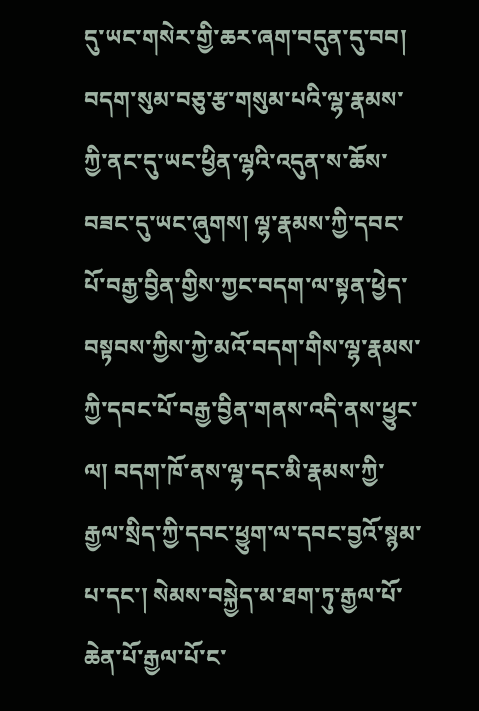དུ་ཡང་གསེར་གྱི་ཆར་ཞག་བདུན་དུ་བབ། བདག་སུམ་བཅུ་རྩ་གསུམ་པའི་ལྷ་རྣམས་ཀྱི་ནང་དུ་ཡང་ཕྱིན་ལྷའི་འདུན་ས་ཆོས་བཟང་དུ་ཡང་ཞུགས། ལྷ་རྣམས་ཀྱི་དབང་པོ་བརྒྱ་བྱིན་གྱིས་ཀྱང་བདག་ལ་སྟན་ཕྱེད་བསྟབས་ཀྱིས་ཀྱེ་མའོ་བདག་གིས་ལྷ་རྣམས་ཀྱི་དབང་པོ་བརྒྱ་བྱིན་གནས་འདི་ནས་ཕྱུང་ལ། བདག་ཁོ་ནས་ལྷ་དང་མི་རྣམས་ཀྱི་རྒྱལ་སྲིད་ཀྱི་དབང་ཕྱུག་ལ་དབང་བྱའོ་སྙམ་པ་དང་། སེམས་བསྐྱེད་མ་ཐག་ཏུ་རྒྱལ་པོ་ཆེན་པོ་རྒྱལ་པོ་ང་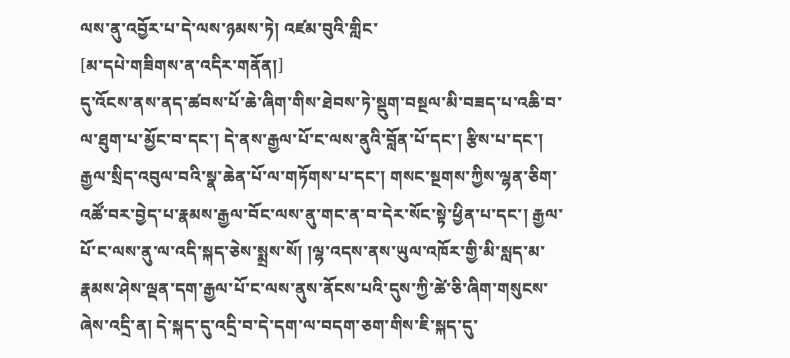ལས་ནུ་འབྱོར་པ་དེ་ལས་ཉམས་ཏེ། འཛམ་བུའི་གླིང་
[མ་དཔེ་གཟིགས་ན་འདིར་གནོན།]
དུ་འོངས་ནས་ནད་ཚབས་པོ་ཆེ་ཞིག་གིས་ཐེབས་ཏེ་སྡུག་བསྔལ་མི་བཟད་པ་འཆི་བ་ལ་ཐུག་པ་མྱོང་བ་དང་། དེ་ནས་རྒྱལ་པོ་ང་ལས་ནུའི་བློན་པོ་དང་། རྩིས་པ་དང་། རྒྱལ་སྲིད་འབུལ་བའི་སྣ་ཆེན་པོ་ལ་གཏོགས་པ་དང་། གསང་སྔགས་ཀྱིས་ལྷན་ཅིག་འཚོ་བར་བྱེད་པ་རྣམས་རྒྱལ་བོང་ལས་ནུ་གང་ན་བ་དེར་སོང་སྟེ་ཕྱིན་པ་དང་། རྒྱལ་པོ་ང་ལས་ནུ་ལ་འདི་སྐད་ཅེས་སྨྲས་སོ། །ལྷ་འདས་ནས་ཡུལ་འཁོར་གྱི་མི་སླད་མ་རྣམས་ཤེས་ལྡན་དག་རྒྱལ་པོ་ང་ལས་ནུས་ནོངས་པའི་དུས་ཀྱི་ཚེ་ཅི་ཞིག་གསུངས་ཞེས་འདྲི་ན། དེ་སྐད་དུ་འདྲི་བ་དེ་དག་ལ་བདག་ཅག་གིས་ཇི་སྐད་དུ་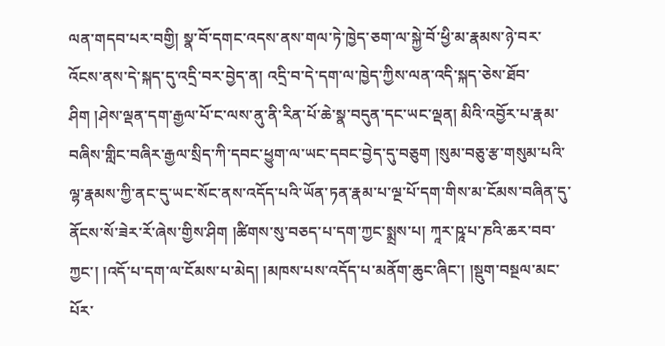ལན་གདབ་པར་བགྱི། སྣ་བོ་དགང་འདས་ནས་གལ་ཏེ་ཁྱེད་ཅག་ལ་སྐྱེ་བོ་ཕྱི་མ་རྣམས་ཉེ་བར་འོངས་ནས་དེ་སྐད་དུ་འདྲི་བར་བྱེད་ན། འདྲི་བ་དེ་དག་ལ་ཁྱེད་ཀྱིས་ལན་འདི་སྐད་ཅེས་ཐོབ་ཤིག །ཤེས་ལྡན་དག་རྒྱལ་པོ་ང་ལས་ནུ་ནི་རིན་པོ་ཆེ་སྣ་བདུན་དང་ཡང་ལྡན། མིའི་འབྱོར་པ་རྣམ་བཞིས་གླིང་བཞིར་རྒྱལ་སྲིད་ཀི་དབང་ཕྱུག་ལ་ཡང་དབང་བྱེད་དུ་བཅུག །སུམ་བཅུ་རྩ་གསུམ་པའི་ལྷ་རྣམས་ཀྱི་ནང་དུ་ཡང་སོང་ནས་འདོད་པའི་ཡོན་ཏན་རྣམ་པ་ལྔ་པོ་དག་གིས་མ་ངོམས་བཞིན་དུ་ནོངས་སོ་ཟེར་རོ་ཞེས་གྱིས་ཤིག །ཚིགས་སུ་བཅད་པ་དག་ཀྱང་སྨྲས་པ། ཀཱར་ཥཱ་པ་ཎའི་ཆར་བབ་ཀྱང་། །འདོ་པ་དག་ལ་ངོམས་པ་མེད། །མཁས་པས་འདོད་པ་མནོག་ཆུང་ཞིང་། །སྡུག་བསྔལ་མང་པོར་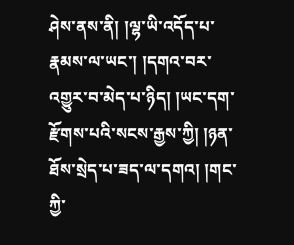ཤེས་ནས་ནི། །ལྷ་ཡི་འདོད་པ་རྣམས་ལ་ཡང་། །དགའ་བར་འགྱུར་བ་མེད་པ་ཉིད། །ཡང་དག་རྫོགས་པའི་སངས་རྒྱས་ཀྱི། །ཉན་ཐོས་སྲེད་པ་ཟད་ལ་དགའ། །གང་ཀྱི་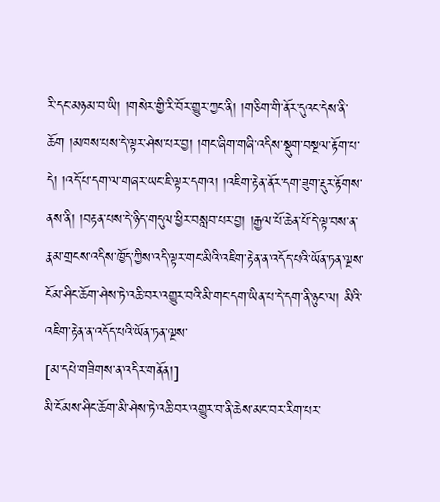རི་དང་མཉམ་བ་ཡི། །གསེར་གྱི་རི་བོར་གྱུར་ཀྱང་ནི། །གཅིག་གི་ནོར་དུའང་དེས་ནི་ཆོག །མཁས་པས་དེ་ལྟར་ཤེས་པར་བྱ། །གང་ཞིག་གཞི་འདིས་སྡུག་བསྔལ་རྟོག་པ་དེ། །འདོ་པ་དག་ལ་གཞར་ཡང་ཇི་ལྟར་དགའ། །འཇིག་རྟེན་ནོར་དག་ཟུག་རྡུར་རྟོགས་ནས་ནི། །བརྟན་པས་དེ་ཉིད་གདུལ་ཕྱིར་བསླབ་པར་བྱ། །རྒྱལ་པོ་ཆེན་པོ་དེ་ལྟ་བས་ན་རྣམ་གྲངས་འདིས་ཁྱོད་ཀྱིས་འདི་ལྟར་གང་མིའི་འཇིག་རྟེན་ན་འདོད་པའི་ཡོན་ཏན་ལྔས་ངོམ་ཤིང་ཆོག་ཤེས་ཏེ་འཆི་བར་འགྱུར་བའི་མི་གང་དག་ཡིན་པ་དེ་དག་ནི་ཉུང་ལ། མིའི་འཇིག་རྟེན་ན་འདོད་པའི་ཡོན་ཏན་ལྔས་
[མ་དཔེ་གཟིགས་ན་འདིར་གནོན།]
མི་ངོམས་ཤིང་ཆོག་མི་ཤེས་ཏེ་འཆི་བར་འགྱུར་བ་ནི་ཆེས་མང་བར་རིག་པར་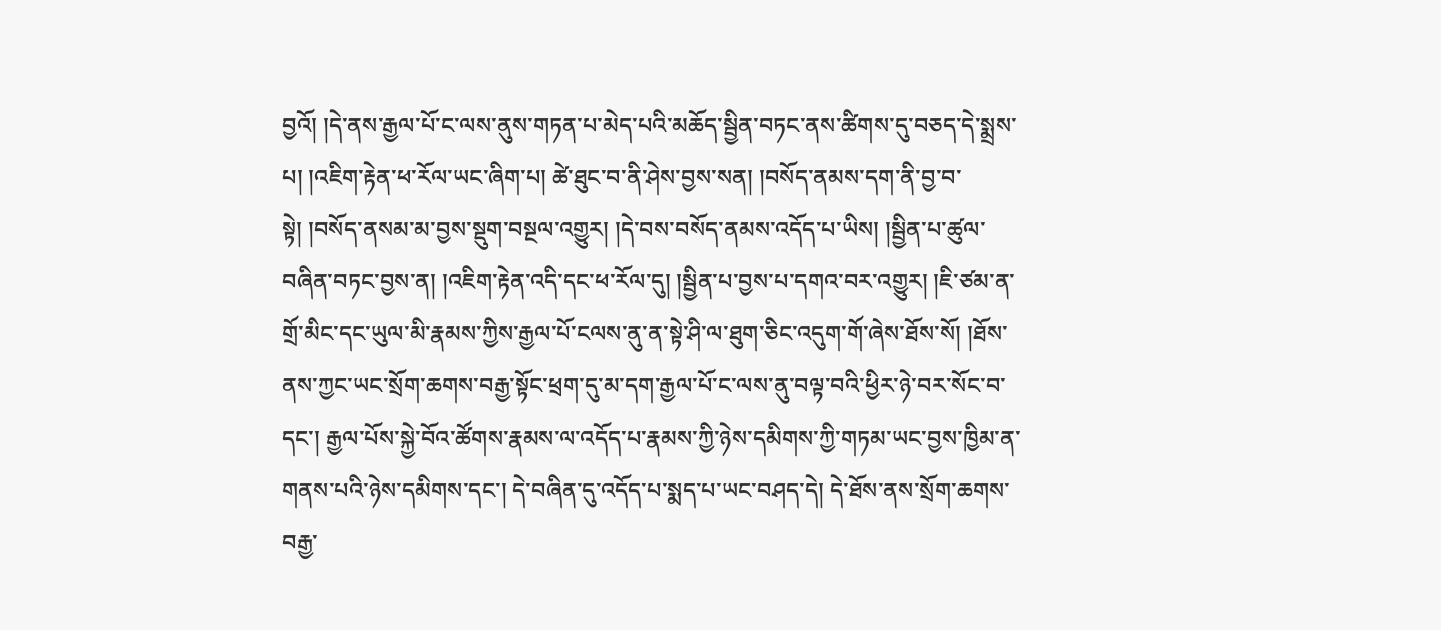བྱའོ། །དེ་ནས་རྒྱལ་པོ་ང་ལས་ནུས་གཏན་པ་མེད་པའི་མཆོད་སྦྱིན་བཏང་ནས་ཚིགས་དུ་བཅད་དེ་སྨྲས་པ། །འཇིག་རྟེན་ཕ་རོལ་ཡང་ཞིག་པ། ཚེ་ཐུང་བ་ནི་ཤེས་བྱས་སན། །བསོད་ནམས་དག་ནི་བྱ་བ་སྟེ། །བསོད་ནསམ་མ་བྱས་སྡུག་བསྔལ་འགྱུར། །དེ་བས་བསོད་ནམས་འདོད་པ་ཡིས། །སྦྱིན་པ་ཚུལ་བཞིན་བཏང་བྱས་ན། །འཇིག་རྟེན་འདི་དང་ཕ་རོལ་དུ། །སྦྱིན་པ་བྱས་པ་དགའ་བར་འགྱུར། །ཇི་ཙམ་ན་གྲོ་མིང་དང་ཡུལ་མི་རྣམས་ཀྱིས་རྒྱལ་པོ་ངལས་ནུ་ན་སྟེ་ཤི་ལ་ཐུག་ཅིང་འདུག་གོ་ཞེས་ཐོས་སོ། །ཐོས་ནས་ཀྱང་ཡང་སྲོག་ཆགས་བརྒྱ་སྟོང་ཕྲག་དུ་མ་དག་རྒྱལ་པོ་ང་ལས་ནུ་བལྟ་བའི་ཕྱིར་ཉེ་བར་སོང་བ་དང་། རྒྱལ་པོས་སྐྱེ་བོའ་ཚོགས་རྣམས་ལ་འདོད་པ་རྣམས་ཀྱི་ཉེས་དམིགས་ཀྱི་གཏམ་ཡང་བྱས་ཁྱིམ་ན་གནས་པའི་ཉེས་དམིགས་དང་། དེ་བཞིན་དུ་འདོད་པ་སྨད་པ་ཡང་བཤད་དེ། དེ་ཐོས་ནས་སྲོག་ཆགས་བརྒྱ་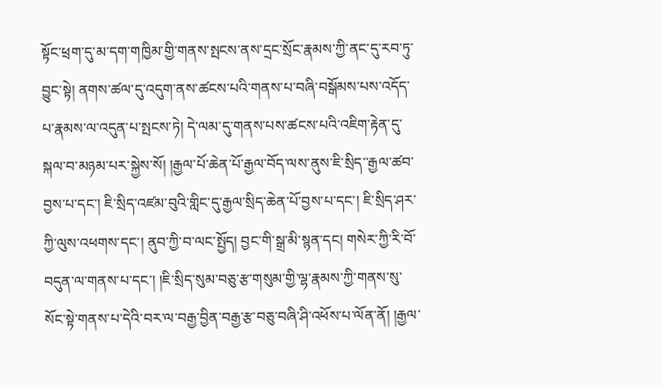སྟོང་ཕྲག་དུ་མ་དག་གཁྱིམ་གྱི་གནས་སྤངས་ནས་དྲང་སྲོང་རྣམས་ཀྱི་ནང་དུ་རབ་ཏུ་བྱུང་སྟེ། ནགས་ཚལ་དུ་འདུག་ནས་ཚངས་པའི་གནས་པ་བཞི་བསྒོམས་པས་འདོད་པ་རྣམས་ལ་འདུན་པ་སྤངས་ཏེ། དེ་ལམ་དུ་གནས་པས་ཚངས་པའི་འཇིག་རྟེན་དུ་སྐལ་བ་མཉམ་པར་སྐྱེས་སོ། །རྒྱལ་པོ་ཆེན་པོ་རྒྱལ་བོད་ལས་ནུས་ཇི་སྲིད་་རྒྱལ་ཚབ་བྱས་པ་དང་། ཇི་སྲིད་འཛམ་བུའི་གླིང་དུ་རྒྱལ་སྲིད་ཆེན་པོ་བྱས་པ་དང་། ཇི་སྲིད་ཤར་ཀྱི་ལུས་འཕགས་དང་། ནུབ་ཀྱི་བ་ལང་སྤྱོད། བྱང་གི་སྒྲ་མི་སྙན་དང། གསེར་ཀྱི་རི་བོ་བདུན་ལ་གནས་པ་དང་། །ཇི་སྲིད་སུམ་བཅུ་རྩ་གསུམ་གྱི་ལྷ་རྣམས་ཀྱི་གནས་སུ་སོང་སྟེ་གནས་པ་དེའི་བར་ལ་བརྒྱ་བྱིན་བརྒྱ་རྩ་བཅུ་བཞི་ཤི་འཕོས་པ་ལོན་ནོ། །རྒྱལ་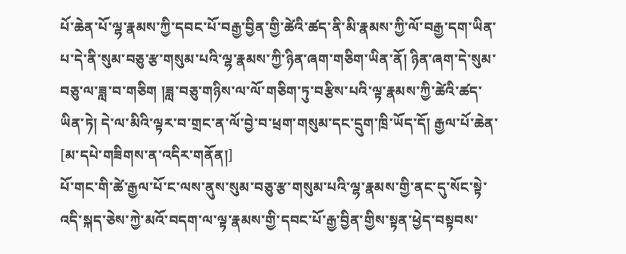པོ་ཆེན་པོ་ལྷ་རྣམས་ཀྱི་དབང་པོ་བརྒྱ་བྱིན་གྱི་ཚེའི་ཚད་ནི་མི་རྣམས་ཀྱི་ལོ་བརྒྱ་དག་ཡིན་པ་དེ་ནི་སུམ་བཅུ་རྩ་གསུམ་པའི་ལྷ་རྣམས་ཀྱི་ཉིན་ཞག་གཅིག་ཡིན་ནོ། ཉིན་ཞག་དེ་སུམ་བཅུ་ལ་ཟླ་བ་གཅིག །ཟླ་བཅུ་གཉིས་ལ་ལོ་གཅིག་ཏུ་བརྩིས་པའི་ལྟ་རྣམས་ཀྱི་ཚེའི་ཚད་ཡིན་ཏེ། དེ་ལ་མིའི་ལྟར་བ་གྲང་ན་ལོ་བྱེ་བ་ཕྲག་གསུམ་དང་དྲུག་ཁྲི་ཡོད་དོ། རྒྱལ་པོ་ཆེན་
[མ་དཔེ་གཟིགས་ན་འདིར་གནོན།]
པོ་གང་གི་ཚེ་རྒྱལ་པོ་ང་ལས་ནུས་སུམ་བཅུ་རྩ་གསུམ་པའི་ལྷ་རྣམས་གྱི་ནང་དུ་སོང་སྟེ་འདི་སྐད་ཅེས་ཀྱེ་མའོ་བདག་ལ་ལྟ་རྣམས་གྱི་དབང་པོ་རྒྱ་བྱིན་གྱིས་སྟན་ཕྱེད་བསྟབས་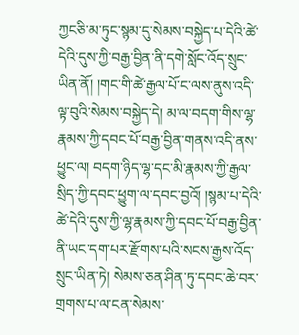ཀྱངཅི་མ་ཏུང་སྙམ་དུ་སེམས་བསྐྱེད་པ་དེའི་ཚེ་དེའི་དུས་ཀྱི་བརྒྱ་བྱིན་ནི་དགེ་སློང་འོད་སྲུང་ཡིན་ནོ། །གང་གི་ཚེ་རྒྱལ་པོ་ང་ལས་ནུས་འདི་ལྟ་བུའི་སེམས་བསྐྱེད་དེ། མ་ལ་བདག་གིས་ལྷ་རྣམས་ཀྱི་དབང་པོ་བརྒྱ་བྱིན་གནས་འདི་ནས་ཕྱུང་ལ། བདག་ཉིད་ལྷ་དང་མི་རྣམས་ཀྱི་རྒྱལ་སྲིད་ཀྱི་དབང་ཕྱུག་ལ་དབང་བྱའོ། །སྙམ་པ་དེའི་ཚེ་དེའི་དུས་ཀྱི་ལྷ་རྣམས་ཀྱི་དབང་པོ་བརྒྱ་བྱིན་ནི་ཡང་དག་པར་རྫོགས་པའི་སངས་རྒྱས་འོད་སྲུང་ཡིན་ཏེ། སེམས་ཅན་ཤིན་ཏུ་དབང་ཆེ་བར་གྲགས་པ་ལ་ངན་སེམས་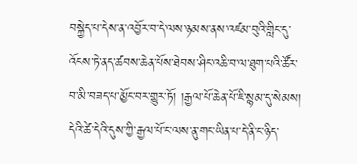བསྐྱེད་པ་དེས་ན་འབྱོར་བ་དེ་ལས་ཉམས་ནས་འཛམ་བུའི་གླིང་དུ་འོངས་ཏེ་ནད་ཚབས་ཆེན་པོས་ཐེབས་ཤིང་འཆི་བ་ལ་ཐུག་པའི་ཚོར་བ་མི་བཟད་པ་མྱོང་བར་གྱུར་ཏོ། །རྒྱལ་པོ་ཆེན་པོ་ཇི་སྙམ་དུ་སེམས། དེའི་ཚེ་དེའི་དུས་ཀྱི་རྒྱལ་པོ་ང་ལས་ནུ་གང་ཡིན་པ་དེ་ནི་ང་ཉིད་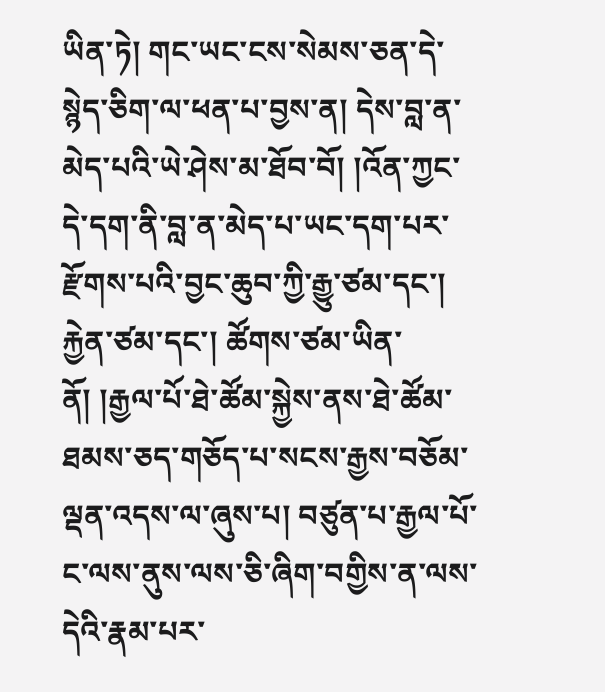ཡིན་ཏེ། གང་ཡང་ངས་སེམས་ཅན་དེ་སྙེད་ཅིག་ལ་ཕན་པ་བྱས་ན། དེས་བླ་ན་མེད་པའི་ཡེ་ཤེས་མ་ཐོབ་བོ། །འོན་ཀྱང་དེ་དག་ནི་བླ་ན་མེད་པ་ཡང་དག་པར་རྫོགས་པའི་བྱང་ཆུབ་ཀྱི་རྒྱུ་ཙམ་དང་། རྐྱེན་ཙམ་དང་། ཚོགས་ཙམ་ཡིན་ནོ། །རྒྱལ་པོ་ཐེ་ཚོམ་སྐྱེས་ནས་ཐེ་ཚོམ་ཐམས་ཅད་གཅོད་པ་སངས་རྒྱས་བཅོམ་ལྡན་འདས་ལ་ཞུས་པ། བཙུན་པ་རྒྱལ་པོ་ང་ལས་ནུས་ལས་ཅི་ཞིག་བགྱིས་ན་ལས་དེའི་རྣམ་པར་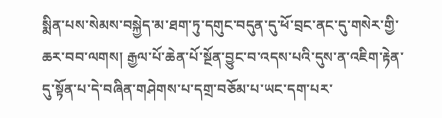སྨིན་པས་སེམས་བསྐྱེད་མ་ཐག་ཏུ་དགུང་བདུན་དུ་ཕོ་བྲང་ནང་དུ་གསེར་གྱི་ཆར་བབ་ལགས། རྒྱལ་པོ་ཆེན་པོ་སྔོན་བྱུང་བ་འདས་པའི་དུས་ན་འཇིག་རྟེན་དུ་སྟོན་པ་དེ་བཞིན་གཤེགས་པ་དགྲ་བཅོམ་པ་ཡང་དག་པར་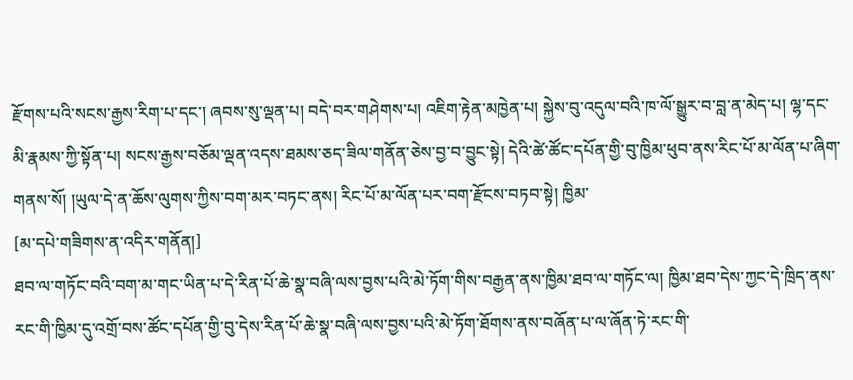རྫོགས་པའི་སངས་རྒྱས་རིག་པ་དང་། ཞབས་སུ་ལྡན་པ། བདེ་བར་གཤེགས་པ། འཇིག་རྟེན་མཁྱེན་པ། སྐྱེས་བུ་འདུལ་བའི་ཁ་ལོ་སྒྱུར་བ་བླ་ན་མེད་པ། ལྷ་དང་མི་རྣམས་ཀྱི་སྟོན་པ། སངས་རྒྱས་བཅོམ་ལྡན་འདས་ཐམས་ཅད་ཟིལ་གནོན་ཅེས་བྱ་བ་བྱུང་སྟེ། དེའི་ཚེ་ཚོང་དཔོན་གྱི་བུ་ཁྱིམ་ཕུབ་ནས་རིང་པོ་མ་ལོན་པ་ཞིག་གནས་སོ། །ཡུལ་དེ་ན་ཆོས་ལུགས་ཀྱིས་བག་མར་བཏང་ནས། རིང་པོ་མ་ལོན་པར་བག་རྫོངས་བཏབ་སྟེ། ཁྱིམ་
[མ་དཔེ་གཟིགས་ན་འདིར་གནོན།]
ཐབ་ལ་གཏོང་བའི་བག་མ་གང་ཡིན་པ་དེ་རིན་པོ་ཆེ་སྣ་བཞི་ལས་བྱས་པའི་མེ་ཏོག་གིས་བརྒྱན་ནས་ཁྱིམ་ཐབ་ལ་གཏོང་ལ། ཁྱིམ་ཐབ་དེས་ཀྱང་དེ་ཁྲིད་ནས་རང་གི་ཁྱིམ་དུ་འགྲོ་བས་ཚོང་དཔོན་གྱི་བུ་དེས་རིན་པོ་ཆེ་སྣ་བཞི་ལས་བྱས་པའི་མེ་ཏོག་ཐོགས་ནས་བཞོན་པ་ལ་ཞོན་ཏེ་རང་གི་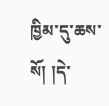ཁྱིམ་དུ་ཆས་སོ། །དེ་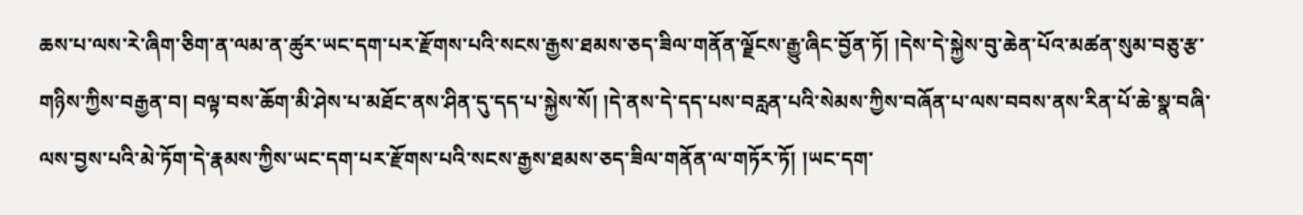ཆས་པ་ལས་རེ་ཞིག་ཅིག་ན་ལམ་ན་ཚུར་ཡང་དག་པར་རྫོགས་པའི་སངས་རྒྱས་ཐམས་ཅད་ཟིལ་གནོན་ལྗོངས་རྒྱུ་ཞིང་བྱོན་ཏོ། །དེས་དེ་སྐྱེས་བུ་ཆེན་པོའ་མཚན་སུམ་བཅུ་རྩ་གཉིས་ཀྱིས་བརྒྱན་བ། བལྟ་བས་ཆོག་མི་ཤེས་པ་མཐོང་ནས་ཤིན་དུ་དད་པ་སྐྱེས་སོ། །དེ་ནས་དེ་དད་པས་བརླན་པའི་སེམས་ཀྱིས་བཞོན་པ་ལས་བབས་ནས་རིན་པོ་ཆེ་སྣ་བཞི་ལས་བྱས་པའི་མེ་ཏོག་དེ་རྣམས་ཀྱིས་ཡང་དག་པར་རྫོགས་པའི་སངས་རྒྱས་ཐམས་ཅད་ཟིལ་གནོན་ལ་གཏོར་ཏོ། །ཡང་དག་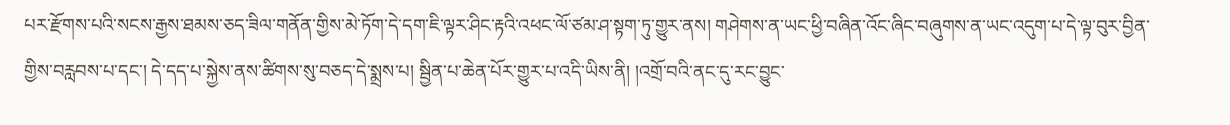པར་རྫོགས་པའི་སངས་རྒྱས་ཐམས་ཅད་ཟིལ་གནོན་གྱིས་མེ་ཏོག་དེ་དག་ཇི་ལྟར་ཤིང་རྟའི་འཕང་ལོ་ཙམ་ཤ་སྟག་ཏུ་གྱུར་ནས། གཤེགས་ན་ཡང་ཕྱི་བཞིན་འོང་ཞིང་བཞུགས་ན་ཡང་འདུག་པ་དེ་ལྟ་བུར་བྱིན་གྱིས་བརླབས་པ་དང་། དེ་དད་པ་སྐྱེས་ནས་ཚིགས་སུ་བཅད་དེ་སྨྲས་པ། སྦྱིན་པ་ཆེན་པོར་གྱུར་པ་འདི་ཡིས་ནི། །འགྲོ་བའི་ནང་དུ་རང་བྱུང་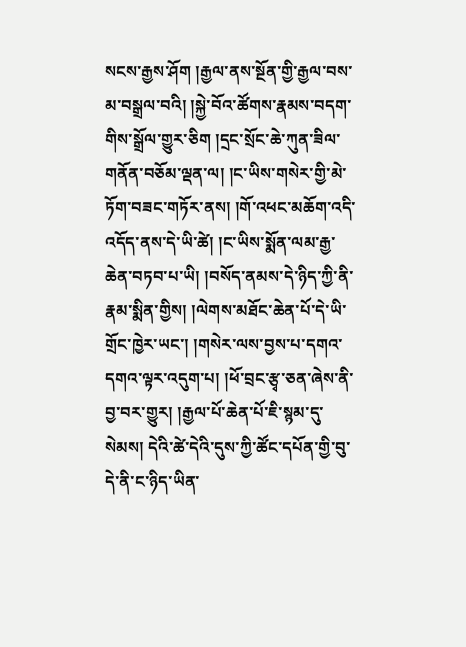སངས་རྒྱས་ཤོག །རྒྱལ་ནས་སྔོན་གྱི་རྒྱལ་བས་མ་བསྒྲལ་བའི། །སྐྱེ་བོའ་ཚོགས་རྣམས་བདག་གིས་སྒྲོལ་གྱུར་ཅིག །དྲང་སྲོང་ཆེ་ཀུན་ཟིལ་གནོན་བཅོམ་ལྡན་ལ། །ང་ཡིས་གསེར་གྱི་མེ་ཏོག་བཟང་གཏོར་ནས། །གོ་འཕང་མཆོག་འདི་འདོད་ནས་དེ་ཡི་ཚེ། །ང་ཡིས་སྨོན་ལམ་རྒྱ་ཆེན་བཏབ་པ་ཡི། །བསོད་ནམས་དེ་ཉིད་ཀྱི་ནི་རྣམ་སྨིན་གྱིས། །ལེགས་མཐོང་ཆེན་པོ་དེ་ཡི་གྲོང་ཁྱེར་ཡང་། །གསེར་ལས་བྱས་པ་དགའ་དགའ་ལྟར་འདུག་པ། །ཕོ་བྲང་རྩྭ་ཅན་ཞེས་ནི་བྱ་བར་གྱུར། །རྒྱལ་པོ་ཆེན་པོ་ཇི་སྙམ་དུ་སེམས། དེའི་ཚེ་དེའི་དུས་ཀྱི་ཚོང་དཔོན་གྱི་བུ་དེ་ནི་ང་ཉིད་ཡིན་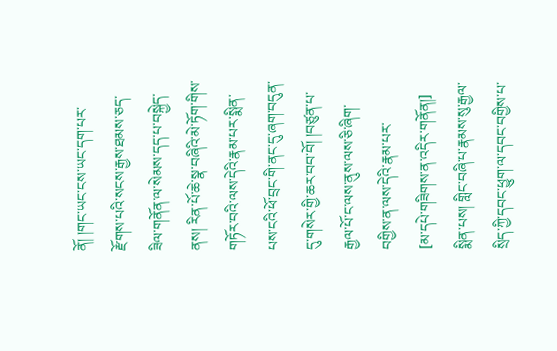ནོ། །གང་ཡང་ངས་ཡང་དག་པར་རྫོགས་པའི་སངས་རྒྱས་ཐམས་ཅད་ཟིལ་གནོན་ལ་སེམས་དད་པ་བསྐྱེད་ནས། རིན་པོ་ཆེ་སྣ་བཞིའི་མེ་ཏོག་གིས་གཏོར་བའི་ལས་དེའི་རྣམ་པར་སྨིན་པས་ངའི་ཕོ་བྲང་གི་ནང་དུ་ཞག་བདུན་དུ་གསེར་གྱི་ཆར་བབ་བོ། །བཙུན་པ་རྒྱལ་པོ་ང་ལས་ནུས་ལས་ཅི་ཞིག་བགྱིས་ན་ལས་དེའི་རྣམ་པར་
[མ་དཔེ་གཟིགས་ན་འདིར་གནོན།]
སྨིན་པས། གླིང་བཞི་པ་རྣམས་སུ་རྒྱལ་སྲིད་ཀྱི་དབང་ཕྱུག་ལ་དབང་བགྱིས་པ་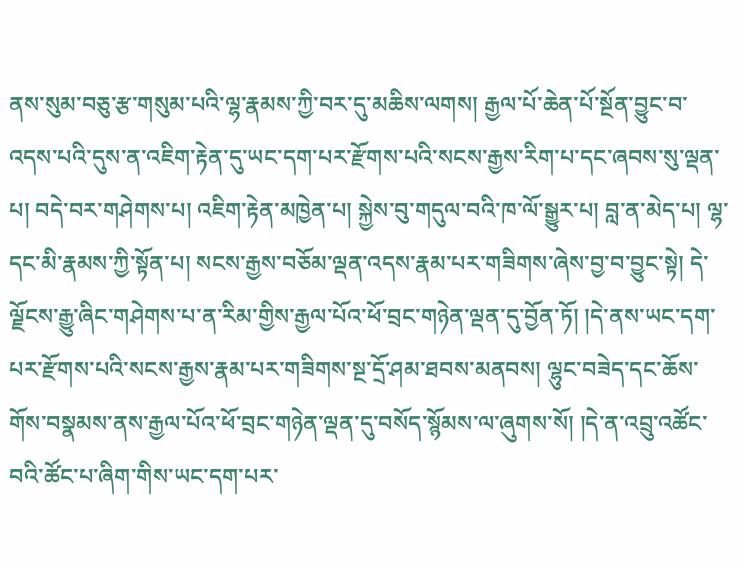ནས་སུམ་བཅུ་རྩ་གསུམ་པའི་ལྷ་རྣམས་ཀྱི་བར་དུ་མཆིས་ལགས། རྒྱལ་པོ་ཆེན་པོ་སྔོན་བྱུང་བ་འདས་པའི་དུས་ན་འཇིག་རྟེན་དུ་ཡང་དག་པར་རྫོགས་པའི་སངས་རྒྱས་རིག་པ་དང་ཞབས་སུ་ལྡན་པ། བདེ་བར་གཤེགས་པ། འཇིག་རྟེན་མཁྱེན་པ། སྐྱེས་བུ་གདུལ་བའི་ཁ་ལོ་སྒྱུར་པ། བླ་ན་མེད་པ། ལྷ་དང་མི་རྣམས་ཀྱི་སྟོན་པ། སངས་རྒྱས་བཅོམ་ལྡན་འདས་རྣམ་པར་གཟིགས་ཞེས་བྱ་བ་བྱུང་སྟེ། དེ་ལྗོངས་རྒྱུ་ཞིང་གཤེགས་པ་ན་རིམ་གྱིས་རྒྱལ་པོའ་ཕོ་བྲང་གཉེན་ལྡན་དུ་བྱོན་ཏོ། །དེ་ནས་ཡང་དག་པར་རྫོགས་པའི་སངས་རྒྱས་རྣམ་པར་གཟིགས་སྔ་དྲོ་ཤམ་ཐབས་མནབས། ལྷུང་བཟེད་དང་ཆོས་གོས་བསྣམས་ནས་རྒྱལ་པོའ་ཕོ་བྲང་གཉེན་ལྡན་དུ་བསོད་སྙོམས་ལ་ཞུགས་སོ། །དེ་ན་འབྲུ་འཚོང་བའི་ཚོང་པ་ཞིག་གིས་ཡང་དག་པར་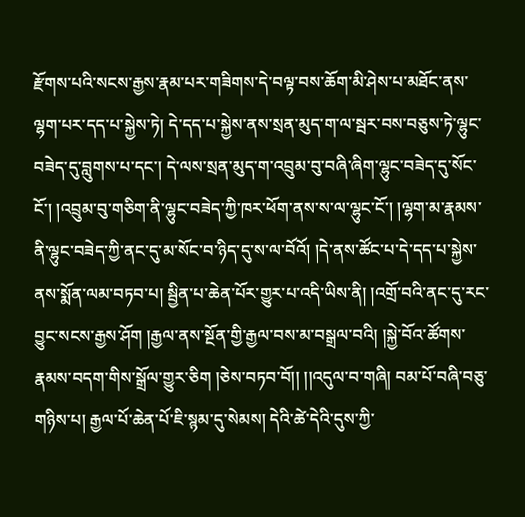རྫོགས་པའི་སངས་རྒྱས་རྣམ་པར་གཟིགས་དེ་བལྟ་བས་ཆོག་མི་ཤེས་པ་མཐོང་ནས་ལྷག་པར་དད་པ་སྐྱེས་ཏེ། དེ་དད་པ་སྐྱེས་ནས་སྲན་མུད་ག་ལ་སྦར་བས་བཅུས་ཏེ་ལྷུང་བཟེད་དུ་བླུགས་པ་དང་། དེ་ལས་སྲན་མུད་ག་འབྲུམ་བུ་བཞི་ཞིག་ལྷུང་བཟེད་དུ་སོང་ངོ་། །འབྲུམ་བུ་གཅིག་ནི་ལྷུང་བཟེད་ཀྱི་ཁར་ཕོག་ནས་ས་ལ་ལྷུང་ངོ་། །ལྷག་མ་རྣམས་ནི་ལྷུང་བཟེད་ཀྱི་ནང་དུ་མ་སོང་བ་ཉིད་དུ་ས་ལ་བོའོ། །དེ་ནས་ཚོང་པ་དེ་དད་པ་སྐྱེས་ནས་སྨོན་ལམ་བཏབ་པ། སྦྱིན་པ་ཆེན་པོར་གྱུར་པ་འདི་ཡིས་ནི། །འགྲོ་བའི་ནང་དུ་རང་བྱུང་སངས་རྒྱས་ཤོག །རྒྱལ་ནས་སྔོན་གྱི་རྒྱལ་བས་མ་བསྒྲལ་བའི། །སྐྱེ་བོའ་ཚོགས་རྣམས་བདག་གིས་སྒྲོལ་གྱུར་ཅིག །ཅེས་བཏབ་བོ།། །།འདུལ་བ་གཞི། བམ་པོ་བཞི་བཅུ་གཉིས་པ། རྒྱལ་པོ་ཆེན་པོ་ཇི་སྙམ་དུ་སེམས། དེའི་ཚེ་དེའི་དུས་ཀྱི་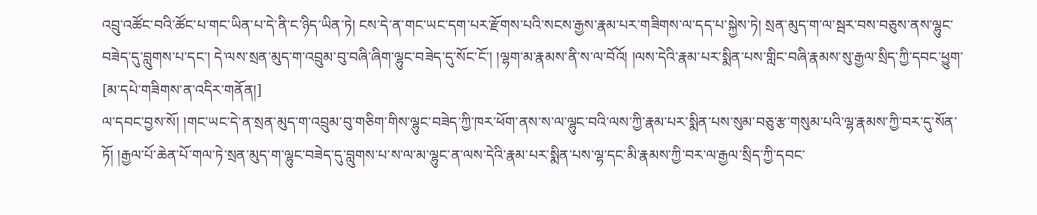འབྲུ་འཚོང་བའི་ཚོང་པ་གང་ཡིན་པ་དེ་ནི་ང་ཉིད་ཡིན་ཏེ། ངས་དེ་ན་གང་ཡང་དག་པར་རྫོགས་པའི་སངས་རྒྱས་རྣམ་པར་གཟིགས་ལ་དད་པ་སྐྱེས་ཏེ། སྲན་མུད་ག་ལ་སྦར་བས་བཅུས་ནས་ལྷུང་བཟེད་དུ་བླུགས་པ་དང་། དེ་ལས་སྲན་མུད་ག་འབྲུམ་བུ་བཞི་ཞིག་ལྷུང་བཟེད་དུ་སོང་ངོ་། །ལྷག་མ་རྣམས་ནི་ས་ལ་བོའོ། །ལས་དེའི་རྣམ་པར་སྨིན་པས་གླིང་བཞི་རྣམས་སུ་རྒྱལ་སྲིད་ཀྱི་དབང་ཕྱུག་
[མ་དཔེ་གཟིགས་ན་འདིར་གནོན།]
ལ་དབང་བྱས་སོ། །གང་ཡང་དེ་ན་སྲན་མུད་ག་འབྲུམ་བུ་གཅིག་གིས་ལྷུང་བཟེད་ཀྱི་ཁར་ཕོག་ནས་ས་ལ་ལྷུང་བའི་ལས་ཀྱི་རྣམ་པར་སྨིན་པས་སུམ་བཅུ་རྩ་གསུམ་པའི་ལྷ་རྣམས་ཀྱི་བར་དུ་སོན་ཏོ། །རྒྱལ་པོ་ཆེན་པོ་གལ་ཏེ་སྲན་མུད་ག་ལྷུང་བཟེད་དུ་བླུགས་པ་ས་ལ་མ་ལྷུང་ན་ལས་དེའི་རྣམ་པར་སྨིན་པས་ལྷ་དང་མི་རྣམས་ཀྱི་བར་ལ་རྒྱལ་སྲིད་ཀྱི་དབང་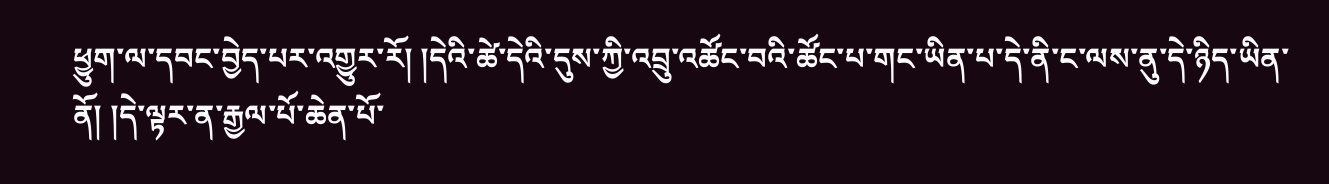ཕྱུག་ལ་དབང་བྱེད་པར་འགྱུར་རོ། །དེའི་ཚེ་དེའི་དུས་ཀྱི་འབྲུ་འཚོང་བའི་ཚོང་པ་གང་ཡིན་པ་དེ་ནི་ང་ལས་ནུ་དེ་ཉིད་ཡིན་ནོ། །དེ་ལྟར་ན་རྒྱལ་པོ་ཆེན་པོ་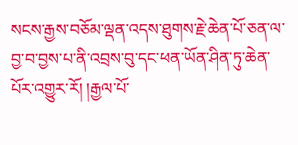སངས་རྒྱས་བཅོམ་ལྡན་འདས་ཐུགས་རྗེ་ཆེན་པོ་ཅན་ལ་བྱ་བ་བྱས་པ་ནི་འབྲས་བུ་དང་ཕན་ཡོན་ཤིན་ཏུ་ཆེན་པོར་འགྱུར་རོ། །རྒྱལ་པོ་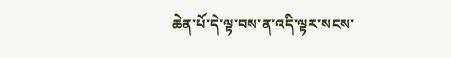ཆེན་པོ་དེ་ལྟ་བས་ན་འདི་ལྟར་སངས་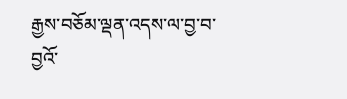རྒྱས་བཅོམ་ལྡན་འདས་ལ་བྱ་བ་བྱའོ་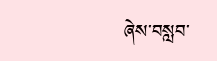ཞེས་བསླབ་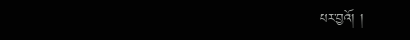པར་བྱའོ། །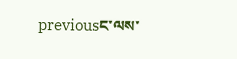previousང་ལས་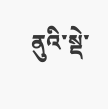ནུའི་སྡེ་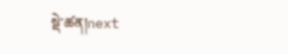སྡེ་ཚན།next